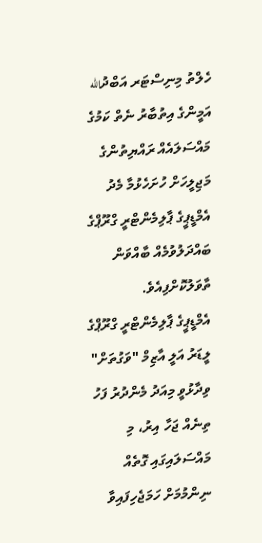ހެލްތު މިނިސްޓަރ އަބްދުالله އަމީންގެ އިތުބާރު ނެތް ކަމުގެ މައްސަލައެއް ރައްޔިތުންގެ މަޖިލީހަށް ހުށަހެޅުމާ މެދު އެމްޑީޕީގެ ޕާލިމެންޓްރީ ގްރޫޕްގެ ބައްދަލުވުމެއް ބާއްވަން ތާވަލުކޮށްފިއެވެ.
އެމްޑީޕީގެ ޕާލިމެންޓްރީ ގްރޫޕްގެ ލީޑަރު އަލީ އާޒިމް "ވަގުތަށް" ވިދާޅުވީ މިއަދު މެންދުރު ފަހު ތިނެއް ޖަހާ އިރު، މި މައްސަލައިގައި ގޮތެއް ނިންމުމަށް ހަމަޖެހިފައިވާ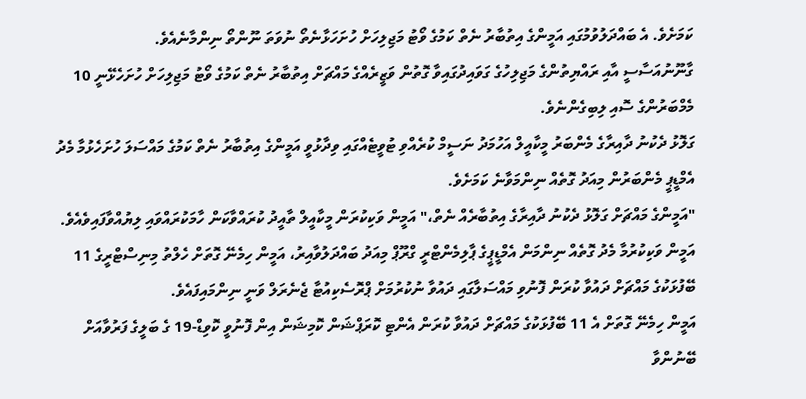ކަމަށެވެ. އެ ބައްދަލުވުމުގައި އަމީންގެ އިތުބާރު ނެތް ކަމުގެ ވޯޓު މަޖިލިހަށް ހުށަހަޅާނެތޯ ނުވަތަ ނޫންތޯ ނިންމާނެއެވެ.
ގާނޫނުއަސާސީ އާއި ރައްޔިތުންގެ މަޖިލިހުގެ ގަވައިދުގައިވާ ގޮތުން ވަޒީރެއްގެ މައްޗަށް އިތުބާރު ނެތް ކަމުގެ ވޯޓު މަޖިލިހަށް ހުށަހެޅޭނީ 10 މެމްބަރުންގެ ސޮއި ލިބިގެންނެވެ.
ގަލޮޅު ދެކުނު ދާއިރާގެ މެންބަރު މީކާއީލް އަހުމަދު ނަސީމް ކުރެއްވި ޓުވީޓެއްގައި ވިދާޅުވީ އަމީންގެ އިތުބާރު ނެތް ކަމުގެ މައްސަލަ ހުށަހެޅުމާ މެދު އެމްޑީޕީ މެންބަރުން މިއަދު ގޮތެއް ނިންމަވާނެ ކަމަށެވެ.
"އަމީންގެ މައްޗަށް ގަލޮޅު ދެކުނު ދާއިރާގެ އިތުބާރެއް ނެތް،" އަމީން ވަކިކުރަން މީކާއީލް ތާއީދު ކުރައްވާކަން ހާމަކުރައްވައި ލިޔުއްވާފައިވެއެވެ.
އަމީން ވަކިކުރުމާ މެދު ގޮތެއް ނިންމަން އެމްޑީޕީގެ ޕާލިމެންޓްރީ ގްރޫޕް މިއަދު ބައްދަލުވާއިރު، އަމީން ހިމެނޭ ގޮތަށް ހެލްތު މިނިސްޓްރީގެ 11 ބޭފުޅަކުގެ މައްޗަށް ދައުވާ ކުރަން ފޮނުވި މައްސަލާގައި ދައުވާ ނުކުރުމަށް ޕްރޮސެކިއުޓާ ޖެނެރަލް ވަނީ ނިންމައިފައެވެ.
އަމީން ހިމެނޭ ގޮތަށް އެ 11 ބޭފުޅަކުގެ މައްޗަށް ދައުވާ ކުރަން އެންޓި ކޮރަޕްޝަން ކޮމިޝަން އިން ފޮނުވީ ކޮވިޑް-19 ގެ ބަލީގެ ފަރުވާއަށް ބޭނުންވާ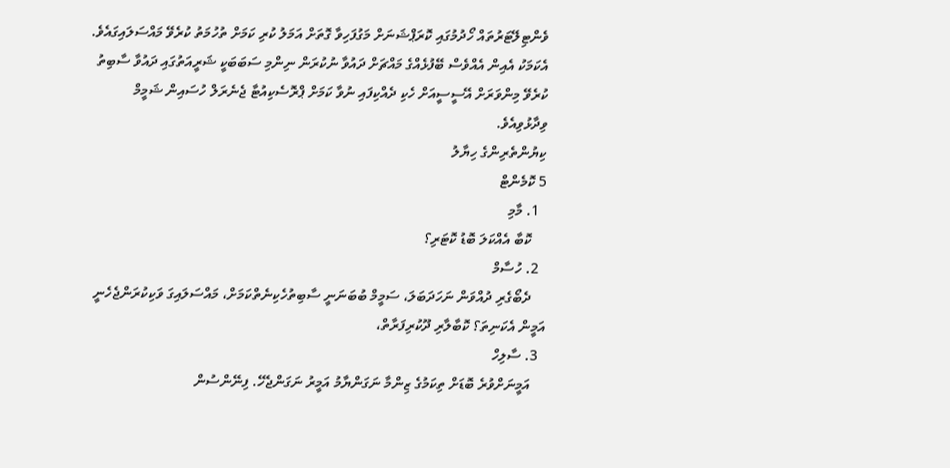ވެންޓިލޭޓަރުތައް ހޯދުމުގައި ކޮރަޕްޝަނަށް މަގުފަހިވާ ގޮތަށް އަމަލު ކުރި ކަމަށް ތުހުމަތު ކުރެވޭ މައްސަލައިގައެވެ.
އެކަމަކު އެއިން އެއްވެސް ބޭފުޅެއްގެ މައްޗަށް ދައުވާ ނުކުރަން ނިންމި ސަބަބަކީ ޝަރީއަތުގައި ދައުވާ ސާބިތު ކުރެވޭ މިންވަރަށް އޭސީސީއަށް ހެކި ދެއްކިފައި ނުވާ ކަމަށް ޕްރޮސެކިއުޓާ ޖެނެރަލް ހުސައިން ޝަމީމް ވިދާޅުވިއެވެ.
ކިޔުންތެރިންގެ ހިޔާލު
5 ކޮމެންޓް
  1. މާމި
    ކޮބާ އެއްކަލަ ބޮޑު ކޮޓަރި؟
  2. ހުސާމް
    ދެބޯގެރި ދުއްވަން ނަހަދަބަލަ، ސަމީމް ބުބަނަނީ ސާބިތުހެކިނެތްކަމަށް، މައްސަލައިގަ ވަކިކުރަންޖެހެނީ އަމީން އެކަނިތަ؟ ކޮބާލާރި ދޫކުރިފަރާތް،
  3. ސާލިހް
    އަމީނަށްވުރެ ބޮޑަށް ތިކަމުގެ ޒިންމާ ނަގަންޔާމު އަމީރު ނަގަންޖެހޭ. ފިނޭންސުން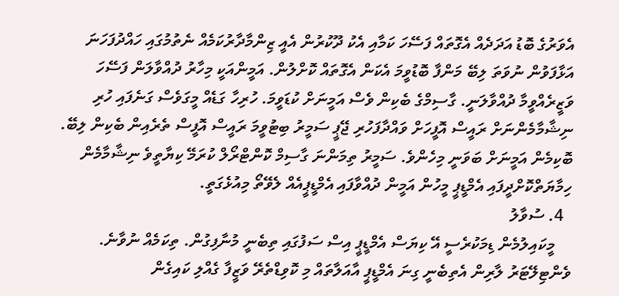އެވަރުގެ ބޮޑު އަދަދެއް އެގޮތައް ފަސޭހަ ކަމާއި އެކު ދޫކުރުން އެއީ ޒިންމާދާރުކަމެއް ނެތުމުގައި ހައްދުފަހަނަ އަޅާފަވުން ނުވަތަ ލިބޭ މަންފާ ބޮޑުވީމަ އެކަން އެގޮތައް ކޮށްލުން. އަމީންއަކީ މިހާރު ދުއްވާލަން ފަސޭހަ ވަޒީރެއްވީމާ ދުއްވާލަނީ. ގާސިމްގެ ބެކިން ވެސް އަމީނަށް ކުޑަވީމަ. ހުރިހާ ގަޑެއް މީގަވެސް ގަނެފައި ހުރި ނިޝާމާމެންނަށް ރައީސް އޮފީހަށް ވައްދާފަހުރި ޖޭޕީ ސަމީރު ބިޓުވީމަ ރައީސް އޮފީސް ތެރެއިން ބެކިން ލިބޭ. ބޮކިމެން އަމީނަށް ބަވަނީ މިހެންވެ. ސަމީރު ތިމަންނަ ގާސިމް ކޮންޓްރޯލް ކުރަމޭ ކިޔާތީވެ ނިޝާމާމެން ހިމާޔަތްކޮށްދީފައި އެމްޑީޕީ މީހުން އަމީން ދުއްވާފައި އެމްޑީޕީއެއް ލެވޭތޯ މިއުޅެގަތީ.
  4. ސުވާލު
    މީކައިލުމެން ޑިމަކުރެސީ އޭ ކިޔަސް އެމްޑީޕީ އިސް ސަފުގައި ތިބެނީ މުނާފިގުން. ތިކަމެއް ނުވާނެ. ވެންޓިލޭޓަރު ލާރިން އެތިބެނީ ގިނަ އެމްޑީޕީ އާއަލާތައް މި ކޮވިޑްތެރޭ ވަޒީފާ ގެއްލި ކައިގެން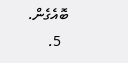ބޮއެގެން.
  5.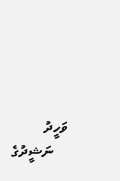ވަހީދު
    ނަޝީދުގެ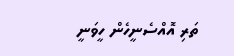ތަރި އޮއްސެނީހެން ހީވަނީ